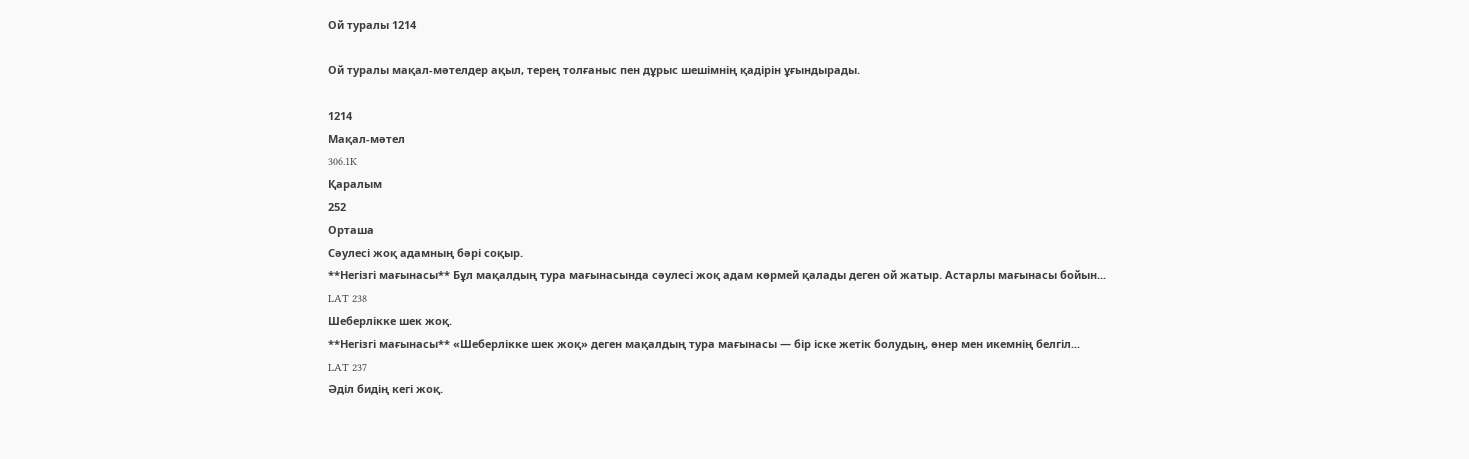Ой туралы 1214

Ой туралы мақал-мәтелдер ақыл, терең толғаныс пен дұрыс шешімнің қадірін ұғындырады.

1214
Мақал-мәтел
306.1K
Қаралым
252
Орташа
Сәулесі жоқ адамның бәрі соқыр.
**Негізгі мағынасы** Бұл мақалдың тура мағынасында сәулесі жоқ адам көрмей қалады деген ой жатыр. Астарлы мағынасы бойын...
LAT 238
Шеберлікке шек жоқ.
**Негізгі мағынасы** «Шеберлікке шек жоқ» деген мақалдың тура мағынасы — бір іске жетік болудың, өнер мен икемнің белгіл...
LAT 237
Әділ бидің кегі жоқ.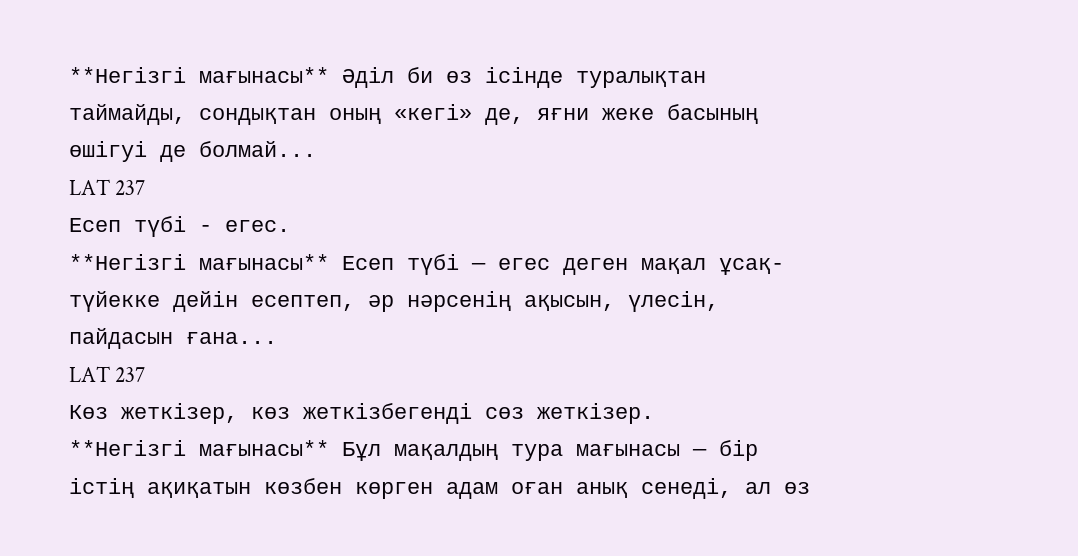**Негізгі мағынасы** Әділ би өз ісінде туралықтан таймайды, сондықтан оның «кегі» де, яғни жеке басының өшігуі де болмай...
LAT 237
Есеп түбі - егес.
**Негізгі мағынасы** Есеп түбі — егес деген мақал ұсақ-түйекке дейін есептеп, әр нәрсенің ақысын, үлесін, пайдасын ғана...
LAT 237
Көз жеткізер, көз жеткізбегенді сөз жеткізер.
**Негізгі мағынасы** Бұл мақалдың тура мағынасы — бір істің ақиқатын көзбен көрген адам оған анық сенеді, ал өз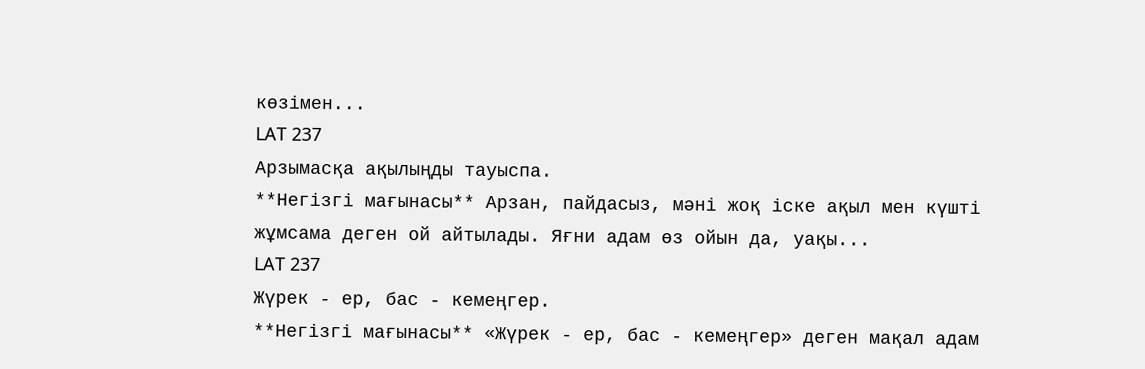көзімен...
LAT 237
Арзымасқа ақылыңды тауыспа.
**Негізгі мағынасы** Арзан, пайдасыз, мәні жоқ іске ақыл мен күшті жұмсама деген ой айтылады. Яғни адам өз ойын да, уақы...
LAT 237
Жүрек - ер, бас - кемеңгер.
**Негізгі мағынасы** «Жүрек - ер, бас - кемеңгер» деген мақал адам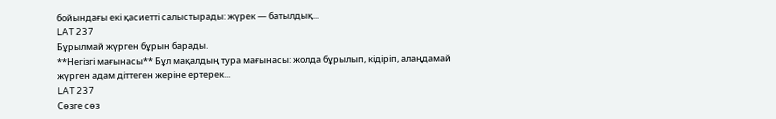бойындағы екі қасиетті салыстырады: жүрек — батылдық...
LAT 237
Бұрылмай жүрген бұрын барады.
**Негізгі мағынасы** Бұл мақалдың тура мағынасы: жолда бұрылып, кідіріп, алаңдамай жүрген адам діттеген жеріне ертерек...
LAT 237
Сөзге сөз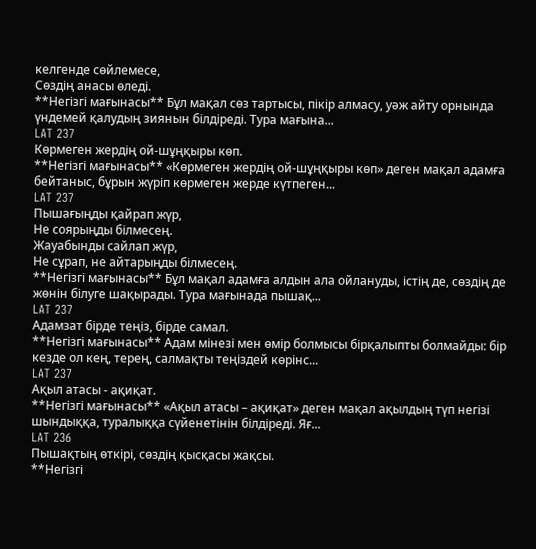келгенде сөйлемесе,
Сөздің анасы өледі.
**Негізгі мағынасы** Бұл мақал сөз тартысы, пікір алмасу, уәж айту орнында үндемей қалудың зиянын білдіреді. Тура мағына...
LAT 237
Көрмеген жердің ой-шұңқыры көп.
**Негізгі мағынасы** «Көрмеген жердің ой-шұңқыры көп» деген мақал адамға бейтаныс, бұрын жүріп көрмеген жерде күтпеген...
LAT 237
Пышағыңды қайрап жүр,
Не соярыңды білмесең.
Жауабынды сайлап жүр,
Не сұрап, не айтарыңды білмесең.
**Негізгі мағынасы** Бұл мақал адамға алдын ала ойлануды, істің де, сөздің де жөнін білуге шақырады. Тура мағынада пышақ...
LAT 237
Адамзат бірде теңіз, бірде самал.
**Негізгі мағынасы** Адам мінезі мен өмір болмысы бірқалыпты болмайды: бір кезде ол кең, терең, салмақты теңіздей көрінс...
LAT 237
Ақыл атасы - ақиқат.
**Негізгі мағынасы** «Ақыл атасы – ақиқат» деген мақал ақылдың түп негізі шындыққа, туралыққа сүйенетінін білдіреді. Яғ...
LAT 236
Пышақтың өткірі, сөздің қысқасы жақсы.
**Негізгі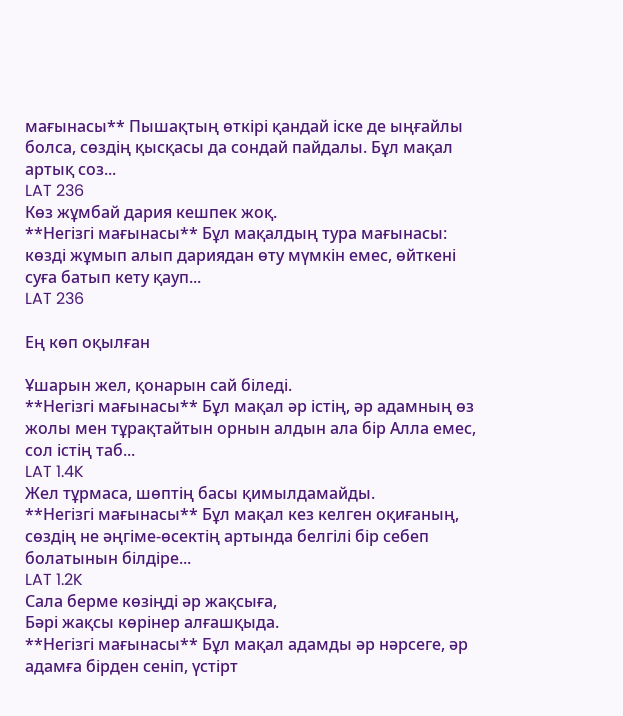мағынасы** Пышақтың өткірі қандай іске де ыңғайлы болса, сөздің қысқасы да сондай пайдалы. Бұл мақал артық соз...
LAT 236
Көз жұмбай дария кешпек жоқ.
**Негізгі мағынасы** Бұл мақалдың тура мағынасы: көзді жұмып алып дариядан өту мүмкін емес, өйткені суға батып кету қауп...
LAT 236

Ең көп оқылған

Ұшарын жел, қонарын сай біледі.
**Негізгі мағынасы** Бұл мақал әр істің, әр адамның өз жолы мен тұрақтайтын орнын алдын ала бір Алла емес, сол істің таб...
LAT 1.4K
Жел тұрмаса, шөптің басы қимылдамайды.
**Негізгі мағынасы** Бұл мақал кез келген оқиғаның, сөздің не әңгіме-өсектің артында белгілі бір себеп болатынын білдіре...
LAT 1.2K
Сала берме көзіңді әр жақсыға,
Бәрі жақсы көрінер алғашқыда.
**Негізгі мағынасы** Бұл мақал адамды әр нәрсеге, әр адамға бірден сеніп, үстірт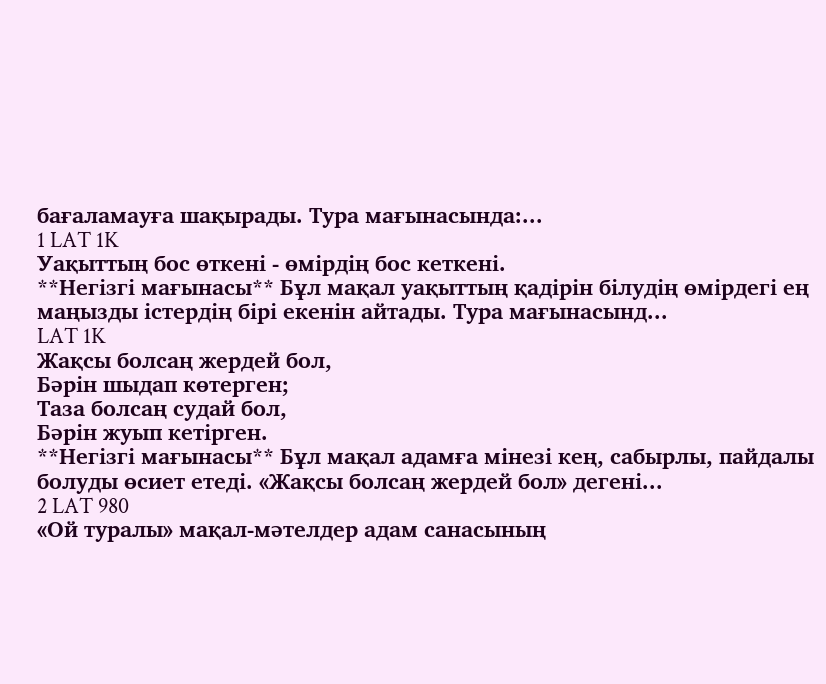бағаламауға шақырады. Тура мағынасында:...
1 LAT 1K
Уақыттың бос өткені - өмірдің бос кеткені.
**Негізгі мағынасы** Бұл мақал уақыттың қадірін білудің өмірдегі ең маңызды істердің бірі екенін айтады. Тура мағынасынд...
LAT 1K
Жақсы болсаң жердей бол,
Бәрін шыдап көтерген;
Таза болсаң судай бол,
Бәрін жуып кетірген.
**Негізгі мағынасы** Бұл мақал адамға мінезі кең, сабырлы, пайдалы болуды өсиет етеді. «Жақсы болсаң жердей бол» дегені...
2 LAT 980
«Ой туралы» мақал-мәтелдер адам санасының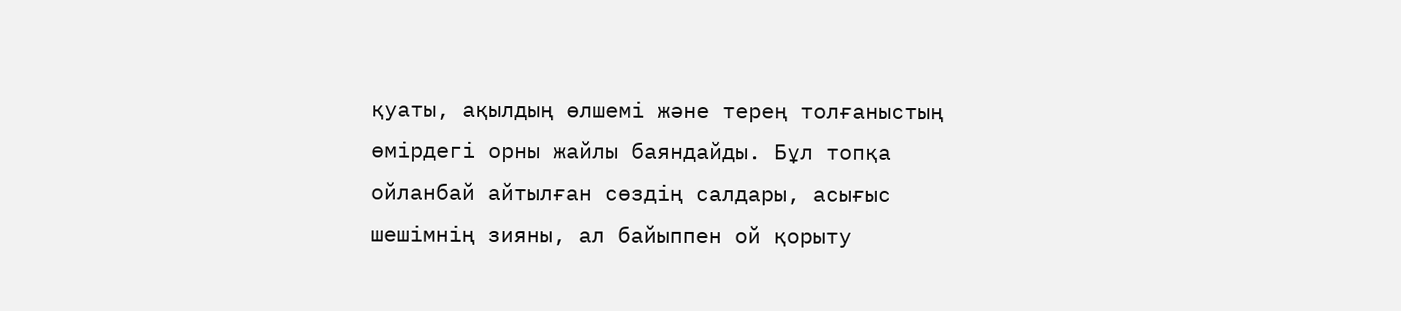қуаты, ақылдың өлшемі және терең толғаныстың өмірдегі орны жайлы баяндайды. Бұл топқа ойланбай айтылған сөздің салдары, асығыс шешімнің зияны, ал байыппен ой қорыту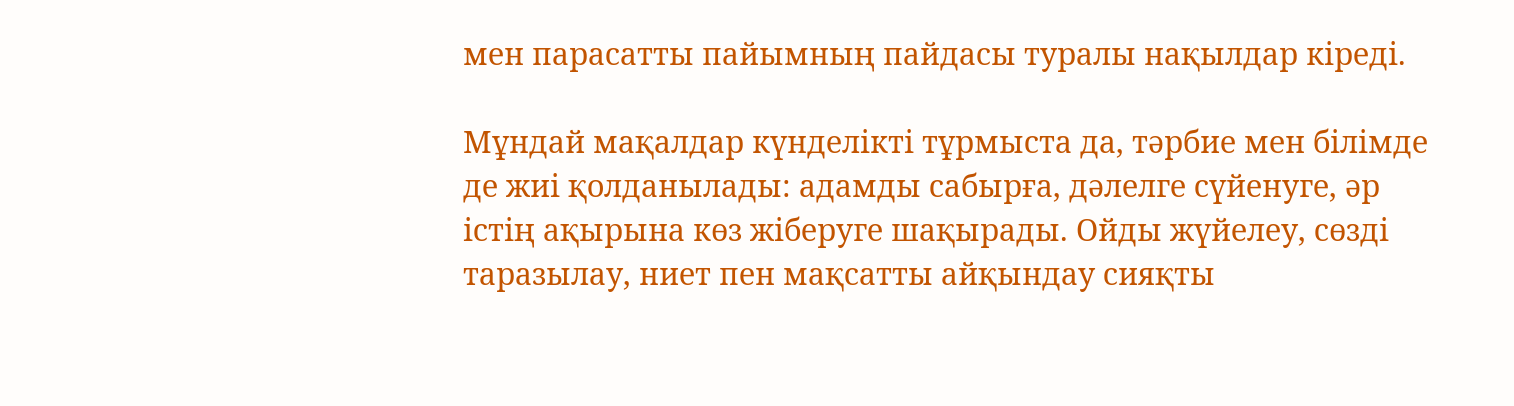мен парасатты пайымның пайдасы туралы нақылдар кіреді.

Мұндай мақалдар күнделікті тұрмыста да, тәрбие мен білімде де жиі қолданылады: адамды сабырға, дәлелге сүйенуге, әр істің ақырына көз жіберуге шақырады. Ойды жүйелеу, сөзді таразылау, ниет пен мақсатты айқындау сияқты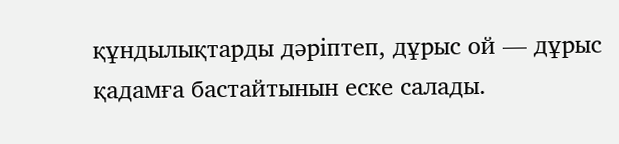құндылықтарды дәріптеп, дұрыс ой — дұрыс қадамға бастайтынын еске салады.